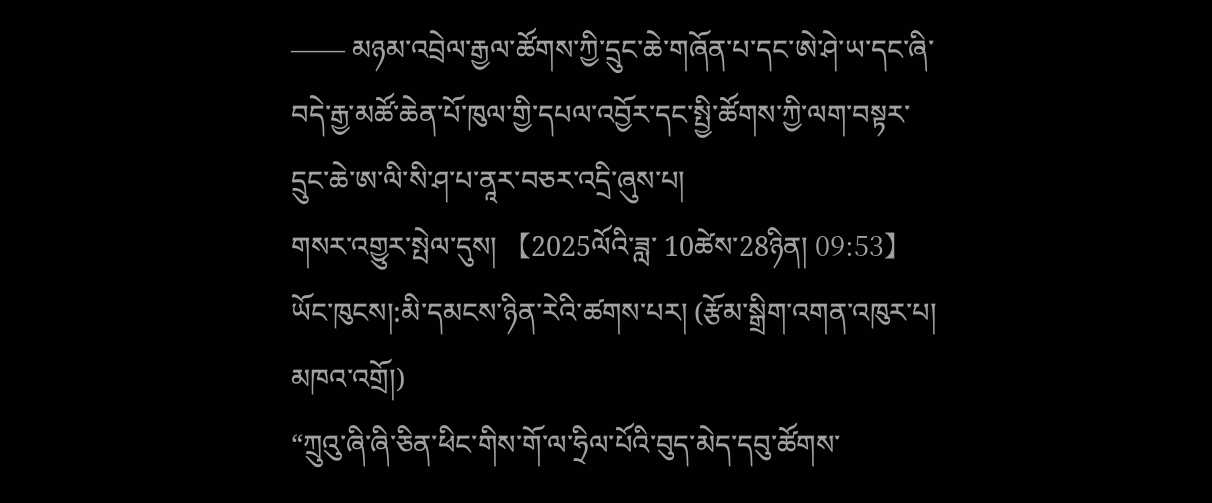—— མཉམ་འབྲེལ་རྒྱལ་ཚོགས་ཀྱི་དྲུང་ཆེ་གཞོན་པ་དང་ཨེ་ཤེ་ཡ་དང་ཞི་བདེ་རྒྱ་མཚོ་ཆེན་པོ་ཁུལ་གྱི་དཔལ་འབྱོར་དང་སྤྱི་ཚོགས་ཀྱི་ལག་བསྟར་དྲུང་ཆེ་ཨ་ལི་སི་ཤ་པ་ནཱར་བཅར་འདྲི་ཞུས་པ།
གསར་འགྱུར་སྤེལ་དུས། 【2025ལོའི་ཟླ་ 10ཚེས་28ཉིན། 09:53】 ཡོང་ཁུངས།:མི་དམངས་ཉིན་རེའི་ཚགས་པར། (རྩོམ་སྒྲིག་འགན་འཁུར་པ། མཁའ་འགྲོ།)
“ཀྲུའུ་ཞི་ཞི་ཅིན་ཕིང་གིས་གོ་ལ་ཧྲིལ་པོའི་བུད་མེད་དབུ་ཚོགས་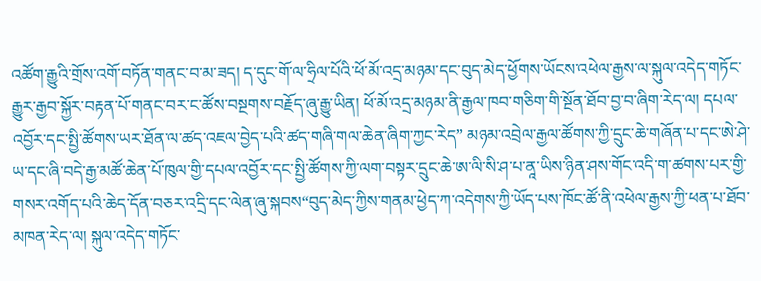འཚོག་རྒྱུའི་གྲོས་འགོ་བཏོན་གནང་བ་མ་ཟད། ད་དུང་གོ་ལ་ཧྲིལ་པོའི་ཕོ་མོ་འདྲ་མཉམ་དང་བུད་མེད་ཕྱོགས་ཡོངས་འཕེལ་རྒྱས་ལ་སྐུལ་འདེད་གཏོང་རྒྱུར་རྒྱབ་སྐྱོར་བརྟན་པོ་གནང་བར་ང་ཚོས་བསྔགས་བརྗོད་ཞུ་རྒྱུ་ཡིན། ཕོ་མོ་འདྲ་མཉམ་ནི་རྒྱལ་ཁབ་གཅིག་གི་སྔོན་ཐོབ་བྱ་བ་ཞིག་རེད་ལ། དཔལ་འབྱོར་དང་སྤྱི་ཚོགས་ཡར་ཐོན་ལ་ཚད་འཇལ་བྱེད་པའི་ཚད་གཞི་གལ་ཆེན་ཞིག་ཀྱང་རེད” མཉམ་འབྲེལ་རྒྱལ་ཚོགས་ཀྱི་དྲུང་ཆེ་གཞོན་པ་དང་ཨེ་ཤེ་ཡ་དང་ཞི་བདེ་རྒྱ་མཚོ་ཆེན་པོ་ཁུལ་གྱི་དཔལ་འབྱོར་དང་སྤྱི་ཚོགས་ཀྱི་ལག་བསྟར་དྲུང་ཆེ་ཨ་ལི་སི་ཤ་པ་ནཱ་ཡིས་ཉིན་ཤས་གོང་འདི་ག་ཚགས་པར་གྱི་གསར་འགོད་པའི་ཆེད་དོན་བཅར་འདྲི་དང་ལེན་ཞུ་སྐབས“བུད་མེད་ཀྱིས་གནམ་ཕྱེད་ཀ་འདེགས་ཀྱི་ཡོད་པས་ཁོང་ཚོ་ནི་འཕེལ་རྒྱས་ཀྱི་ཕན་པ་ཐོབ་མཁན་རེད་ལ། སྐུལ་འདེད་གཏོང་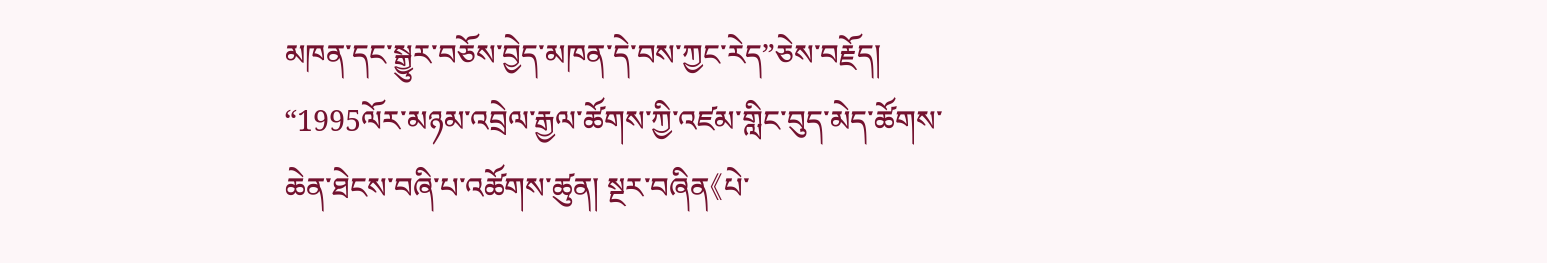མཁན་དང་སྒྱུར་བཅོས་བྱེད་མཁན་དེ་བས་ཀྱང་རེད”ཅེས་བརྗོད།
“1995ལོར་མཉམ་འབྲེལ་རྒྱལ་ཚོགས་ཀྱི་འཛམ་གླིང་བུད་མེད་ཚོགས་ཆེན་ཐེངས་བཞི་པ་འཚོགས་ཚུན། སྔར་བཞིན《པེ་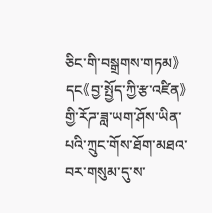ཅིང་གི་བསྒྲགས་གཏམ》དང《བྱ་སྤྱོད་ཀྱི་རྩ་འཛིན》གྱི་རོཌ་ཟླ་ཡག་ཤོས་ཡིན་པའི་ཀྲུང་གོས་ཐོག་མཐའ་བར་གསུམ་དུ་ས་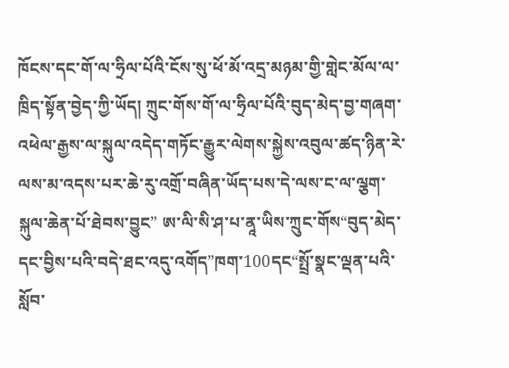ཁོངས་དང་གོ་ལ་ཧྲིལ་པོའི་ངོས་སུ་ཕོ་མོ་འདྲ་མཉམ་གྱི་གླེང་མོལ་ལ་ཁྲིད་སྟོན་བྱེད་ཀྱི་ཡོད། ཀྲུང་གོས་གོ་ལ་ཧྲིལ་པོའི་བུད་མེད་བྱ་གཞག་འཕེལ་རྒྱས་ལ་སྐུལ་འདེད་གཏོང་རྒྱུར་ལེགས་སྐྱེས་འབུལ་ཚད་ཉིན་རེ་ལས་མ་འདས་པར་ཆེ་རུ་འགྲོ་བཞིན་ཡོད་པས་དེ་ལས་ང་ལ་ལྕག་སྐུལ་ཆེན་པོ་ཐེབས་བྱུང” ཨ་ལི་སི་ཤ་པ་ནཱ་ཡིས་ཀྲུང་གོས“བུད་མེད་དང་བྱིས་པའི་བདེ་ཐང་འདུ་འགོད”ཁག་100དང“སྤྲོ་སྣང་ལྡན་པའི་སློབ་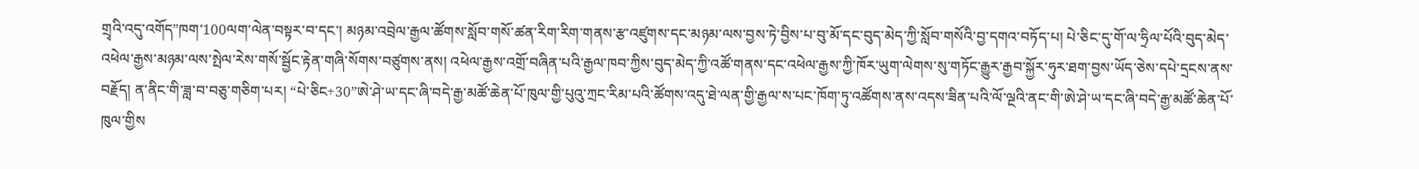གྲྭའི་འདུ་འགོད”ཁག་100ལག་ལེན་བསྟར་བ་དང་། མཉམ་འབྲེལ་རྒྱལ་ཚོགས་སློབ་གསོ་ཚན་རིག་རིག་གནས་རྩ་འཛུགས་དང་མཉམ་ལས་བྱས་ཏེ་བྱིས་པ་བུ་མོ་དང་བུད་མེད་ཀྱི་སློབ་གསོའི་བྱ་དགའ་བཏོད་པ། པེ་ཅིང་དུ་གོ་ལ་ཧྲིལ་པོའི་བུད་མེད་འཕེལ་རྒྱས་མཉམ་ལས་སྤེལ་རེས་གསོ་སྦྱོང་རྟེན་གཞི་སོགས་བཙུགས་ནས། འཕེལ་རྒྱས་འགྲོ་བཞིན་པའི་རྒྱལ་ཁབ་ཀྱིས་བུད་མེད་ཀྱི་འཚོ་གནས་དང་འཕེལ་རྒྱས་ཀྱི་ཁོར་ཡུག་ལེགས་སུ་གཏོང་རྒྱུར་རྒྱབ་སྐྱོར་ཧུར་ཐག་བྱས་ཡོད་ཅེས་དཔེ་དྲངས་ནས་བརྗོད། ན་ནིང་གི་ཟླ་བ་བཅུ་གཅིག་པར། “པེ་ཅིང+30”ཨེ་ཤེ་ཡ་དང་ཞི་བདེ་རྒྱ་མཚོ་ཆེན་པོ་ཁུལ་གྱི་པུའུ་ཀྲང་རིམ་པའི་ཚོགས་འདུ་ཐེ་ལན་གྱི་རྒྱལ་ས་པང་ཁོག་ཏུ་འཚོགས་ནས་འདས་ཟིན་པའི་ལོ་ལྔའི་ནང་གི་ཨེ་ཤེ་ཡ་དང་ཞི་བདེ་རྒྱ་མཚོ་ཆེན་པོ་ཁུལ་གྱིས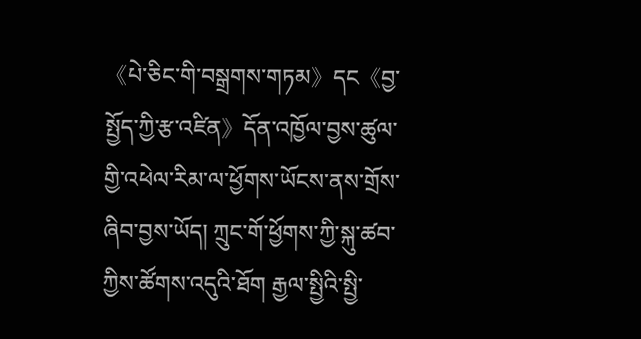《པེ་ཅིང་གི་བསྒྲགས་གཏམ》དང《བྱ་སྤྱོད་ཀྱི་རྩ་འཛིན》དོན་འཁྱོལ་བྱས་ཚུལ་གྱི་འཕེལ་རིམ་ལ་ཕྱོགས་ཡོངས་ནས་གྲོས་ཞིབ་བྱས་ཡོད། ཀྲུང་གོ་ཕྱོགས་ཀྱི་སྐུ་ཚབ་ཀྱིས་ཚོགས་འདུའི་ཐོག རྒྱལ་སྤྱིའི་སྤྱི་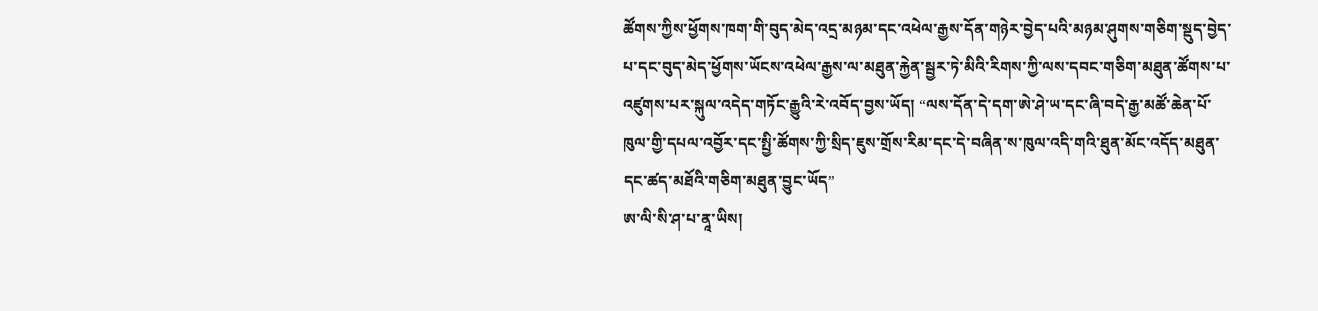ཚོགས་ཀྱིས་ཕྱོགས་ཁག་གི་བུད་མེད་འདྲ་མཉམ་དང་འཕེལ་རྒྱས་དོན་གཉེར་བྱེད་པའི་མཉམ་ཤུགས་གཅིག་སྡུད་བྱེད་པ་དང་བུད་མེད་ཕྱོགས་ཡོངས་འཕེལ་རྒྱས་ལ་མཐུན་རྐྱེན་སྦྱར་ཏེ་མིའི་རིགས་ཀྱི་ལས་དབང་གཅིག་མཐུན་ཚོགས་པ་འཛུགས་པར་སྐུལ་འདེད་གཏོང་རྒྱུའི་རེ་འབོད་བྱས་ཡོད། “ལས་དོན་དེ་དག་ཨེ་ཤེ་ཡ་དང་ཞི་བདེ་རྒྱ་མཚོ་ཆེན་པོ་ཁུལ་གྱི་དཔལ་འབྱོར་དང་སྤྱི་ཚོགས་ཀྱི་སྲིད་ཇུས་གྲོས་རིམ་དང་དེ་བཞིན་ས་ཁུལ་འདི་གའི་ཐུན་མོང་འདོད་མཐུན་དང་ཚད་མཐོའི་གཅིག་མཐུན་བྱུང་ཡོད”
ཨ་ལི་སི་ཤ་པ་ནཱ་ཡིས།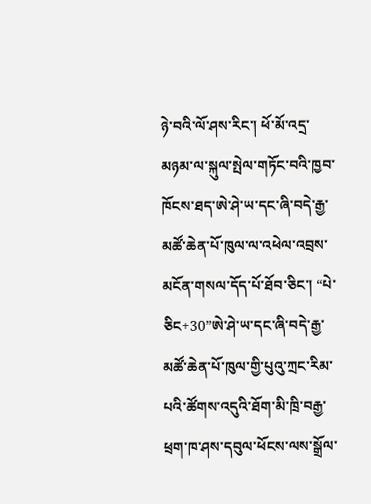ཉེ་བའི་ལོ་ཤས་རིང་། ཕོ་མོ་འདྲ་མཉམ་ལ་སྐུལ་སྤེལ་གཏོང་བའི་ཁྱབ་ཁོངས་ཐད་ཨེ་ཤེ་ཡ་དང་ཞི་བདེ་རྒྱ་མཚོ་ཆེན་པོ་ཁུལ་ལ་འཕེལ་འབྲས་མངོན་གསལ་དོད་པོ་ཐོབ་ཅིང་། “པེ་ཅིང+30”ཨེ་ཤེ་ཡ་དང་ཞི་བདེ་རྒྱ་མཚོ་ཆེན་པོ་ཁུལ་གྱི་པུའུ་ཀྲང་རིམ་པའི་ཚོགས་འདུའི་ཐོག་མི་ཁྲི་བརྒྱ་ཕྲག་ཁ་ཤས་དབུལ་ཕོངས་ལས་སྒྲོལ་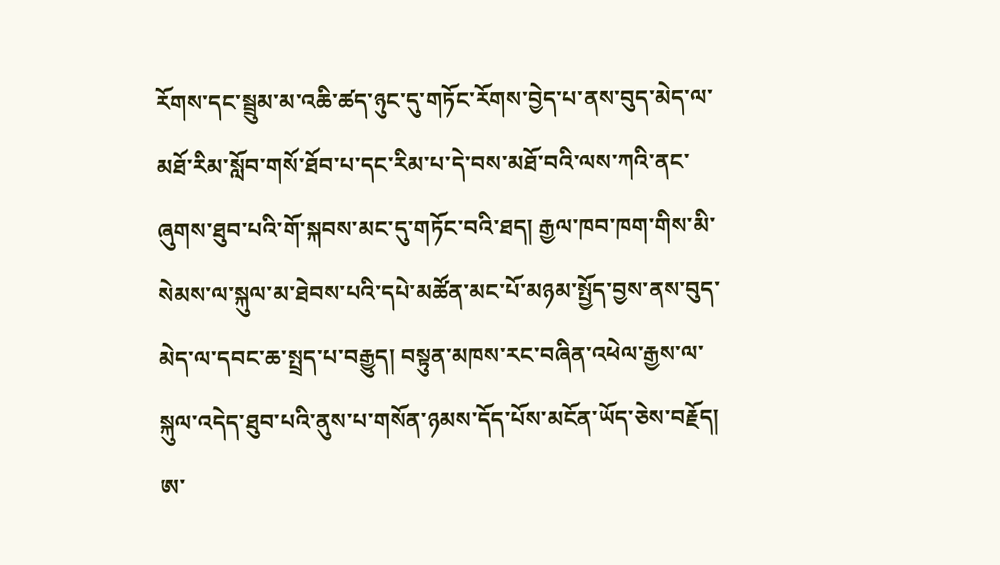རོགས་དང་སྦྲུམ་མ་འཆི་ཚད་ཉུང་དུ་གཏོང་རོགས་བྱེད་པ་ནས་བུད་མེད་ལ་མཐོ་རིམ་སློབ་གསོ་ཐོབ་པ་དང་རིམ་པ་དེ་བས་མཐོ་བའི་ལས་ཀའི་ནང་ཞུགས་ཐུབ་པའི་གོ་སྐབས་མང་དུ་གཏོང་བའི་ཐད། རྒྱལ་ཁབ་ཁག་གིས་མི་སེམས་ལ་སྐུལ་མ་ཐེབས་པའི་དཔེ་མཚོན་མང་པོ་མཉམ་སྤྱོད་བྱས་ནས་བུད་མེད་ལ་དབང་ཆ་སྤྲད་པ་བརྒྱུད། བསྟུན་མཁས་རང་བཞིན་འཕེལ་རྒྱས་ལ་སྐུལ་འདེད་ཐུབ་པའི་ནུས་པ་གསོན་ཉམས་དོད་པོས་མངོན་ཡོད་ཅེས་བརྗོད།
ཨ་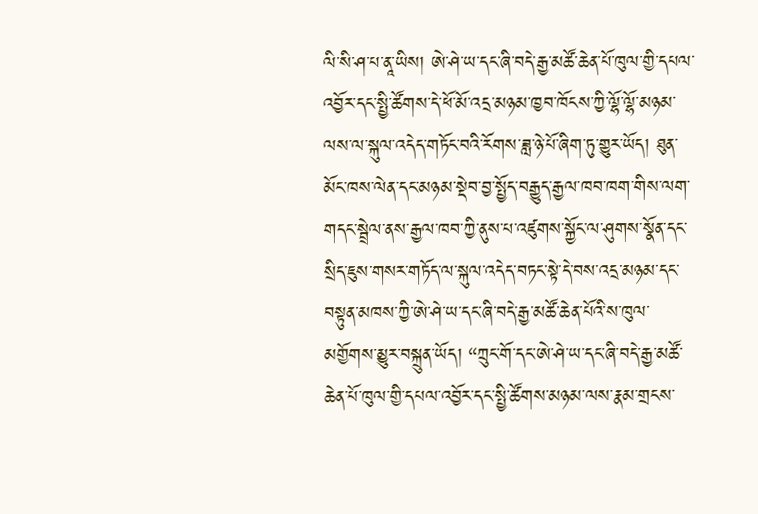ལི་སི་ཤ་པ་ནཱ་ཡིས། ཨེ་ཤེ་ཡ་དང་ཞི་བདེ་རྒྱ་མཚོ་ཆེན་པོ་ཁུལ་གྱི་དཔལ་འབྱོར་དང་སྤྱི་ཚོགས་དེ་ཕོ་མོ་འདྲ་མཉམ་ཁྱབ་ཁོངས་ཀྱི་ལྷོ་ལྷོ་མཉམ་ལས་ལ་སྐུལ་འདེད་གཏོང་བའི་རོགས་ཟླ་ཉེ་པོ་ཞིག་ཏུ་གྱུར་ཡོད། ཐུན་མོང་ཁས་ལེན་དང་མཉམ་སྡེབ་བྱ་སྤྱོད་བརྒྱུད་རྒྱལ་ཁབ་ཁག་གིས་ལག་གདང་སྦྲེལ་ནས་རྒྱལ་ཁབ་ཀྱི་ནུས་པ་འཛུགས་སྐྱོང་ལ་ཤུགས་སྣོན་དང་སྲིད་ཇུས་གསར་གཏོད་ལ་སྐུལ་འདེད་བཏང་སྟེ་དེ་བས་འདྲ་མཉམ་དང་བསྟུན་མཁས་ཀྱི་ཨེ་ཤེ་ཡ་དང་ཞི་བདེ་རྒྱ་མཚོ་ཆེན་པོའི་ས་ཁུལ་མགྱོགས་མྱུར་བསྐྲུན་ཡོད། “ཀྲུང་གོ་དང་ཨེ་ཤེ་ཡ་དང་ཞི་བདེ་རྒྱ་མཚོ་ཆེན་པོ་ཁུལ་གྱི་དཔལ་འབྱོར་དང་སྤྱི་ཚོགས་མཉམ་ལས་རྣམ་གྲངས་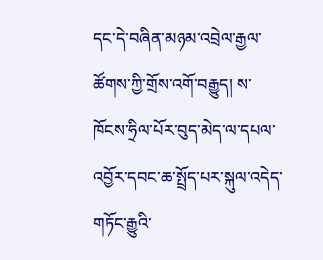དང་དེ་བཞིན་མཉམ་འབྲེལ་རྒྱལ་ཚོགས་ཀྱི་གྲོས་འགོ་བརྒྱུད། ས་ཁོངས་ཧྲིལ་པོར་བུད་མེད་ལ་དཔལ་འབྱོར་དབང་ཆ་སྤྲོད་པར་སྐུལ་འདེད་གཏོང་རྒྱུའི་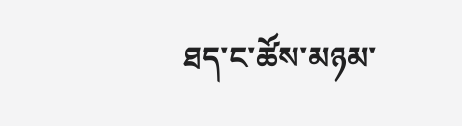ཐད་ང་ཚོས་མཉམ་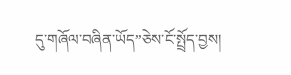དུ་གཞོལ་བཞིན་ཡོད”ཅེས་ངོ་སྤྲོད་བྱས།